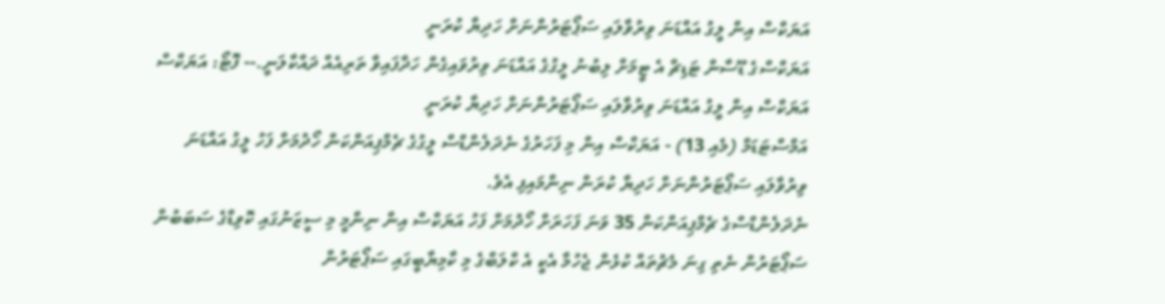އަޔަކްސް އިން ލީގު އައްޑަނަ ވިރުވާލައި ސަޕޯޓަރުންނަށް ހަދިޔާ ކުރަނީ
އަޔަކްސްގެ ޑޫސާން ޓަޑިޗް އެ ޓީމަށް ލިބުނު ލީގުގެ އައްޑަނަ ވިރުވައިގެން ހަދާފައިވާ ތަރިއެއް ދައްކާލަނީ.-- ފޮޓޯ: އަޔަކްސް
އަޔަކްސް އިން ލީގު އައްޑަނަ ވިރުވާލައި ސަޕޯޓަރުންނަށް ހަދިޔާ ކުރަނީ
އަމްސްޓަޑަމް (މެއި 13) - އަޔަކްސް އިން މި ފަހަރުގެ ނެދަލެންޑްސް ލީގުގެ ޗެމްޕިއަންކަން ހޯދުމަށް ފަހު ލީގު އައްޑަނަ ވިރުވާލައި ސަޕޯޓަރުންނަށް ހަދިޔާ ކުރަން ނިންމައިފި އެވެ.
ނެދަލެންޑްސްގެ ޗެމްޕިއަންކަން 35 ވަނަ ފަހަރަށް ހޯދުމަށް ފަހު އަޔަކްސް އިން ނިންމީ މި ސީޒަނުގައި ކޮވިޑްގެ ސަބަބުން ސަޕޯޓަރުން ނެތި ގިނަ މެޗުތައް ކުޅެން ޖެހުމާ އެކީ އެ ކްލަބްގެ މި ކާމިޔާބީގައި ސަޕޯޓަރުން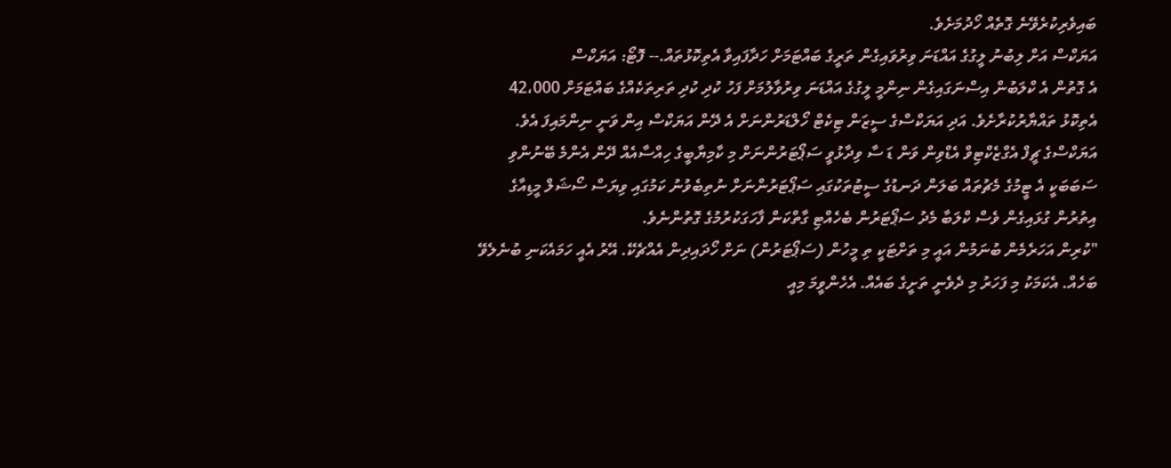ބައިވެރިކުރެވޭނެ ގޮތެއް ހޯދުމަށެވެ.
އަޔަކްސް އަށް ލިބުނު ލީގުގެ އައްޑަނަ ވިރުވައިގެން ތަރީގެ ބައްޓަމަށް ހަދާފައިވާ އެތިކޮޅުތައް.-- ފޮޓޯ: އަޔަކްސް
އެ ގޮތުން އެ ކްލަބުން އިސްނަގައިގެން ނިންމީ ލީގުގެ އައްޑަނަ ވިރުވާލުމަށް ފަހު ކުދި ކުދި ތަރިތަކެއްގެ ބައްޓަމަށް 42،000 އެތިކޮޅު ތައްޔާރުކުރާށެވެ. އަދި އަޔަކްސްގެ ސީޒަން ޓިކެޓް ހޯލްޑަރުންނަށް އެ ދޭން އަޔަކްސް އިން ވަނީ ނިންމައިފަ އެވެ.
އަޔަކްސްގެ ޗީފް އެގްޒެކްޓިވް އެޑްވިން ވަން ޑަ ސާ ވިދާޅުވީ ސަޕޯޓަރުންނަށް މި ކާމިޔާބީގެ ހިއްސާއެއް ދޭން އެންމެ ބޭނުންވި ސަބަބަކީ އެ ޓީމުގެ މެޗުތައް ބަލަން ދަނޑުގެ ސީޓުތަކުގައި ސަޕޯޓަރުންނަށް ނުތިބެވުނު ކަމުގައި ވިޔަސް ސޯޝަލް މީޑިއާގެ އިތުރުން ގުޅައިގެން ވެސް ކްލަބާ މެދު ސަޕޯޓަރުން ބެހެއްޓި ގާތްކަން ފާހަގަކުރުމުގެ ގޮތުންނެވެ.
"ކުރިން އަހަރެމެން ބުނަމުން އައީ މި ތަށްޓަކީ ތި މީހުން (ސަޕޯޓަރުން) ނަށް ހޯދައިދިން އެއްޗެކޭ. އޭރު އެއީ ހަމައެކަނި ބުނެލެވޭ ބަހެއް. އެކަމަކު މި ފަހަރު މި ދެވެނީ ތަށީގެ ބައެއް. އެހެންވީމަ މިއީ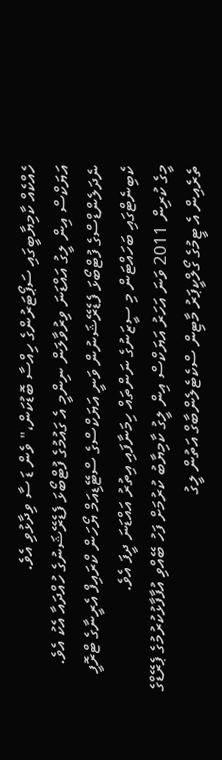ހެއްކެއް ކާމިޔާބީގައި ސަޕޯޓަރުންގެ ހިއްސާ ބޮޑުކަން،" ވެން ޑަ ސާ ވިދާޅުވި އެވެ.
އަޔަކްސް އިން ލީގު އައްޑަނަ ވިރުވާލަން ނިންމީ އެ ގައުމުގެ ފުޓްބޯޅަ ފެޑެރޭޝަނުގެ ހުއްދައާ އެކު އެވެ. ނެދަލެންޑްސްގެ ފުޓްބޯޅަ ފެޑެރޭޝަނުން ވަނީ އަޔަކްސްގެ ސްޓޭޑިއަމް ޔޯހަން ކްރައިފް އެރީނާގެ ޓްރޮފީ ކެބިނެޓްގައި ބަހައްޓަން މި ސީޒަނުގެ ނަންތައް ހިމަނާފައި އިތުރު އައްޑަނަ ދީފަ އެވެ.
މީގެ ކުރިން 2011 ވަނަ އަހަރު އަޔަކްސް އިން ލީގު ކާމިޔާބު ކުރުމަށް ފަހު ބޭއްވި އުފާފާޅުކުރުމުގެ ޕެރޭޑްގެ ތެރެއިން އެ ޓީމުގެ ގޯލްކީޕަރު މާޓިން ސްކެޓެލެންބާގް އަތުން ލީގު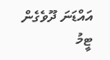އައްޑަނަ ދޫވެގެން ޓީމު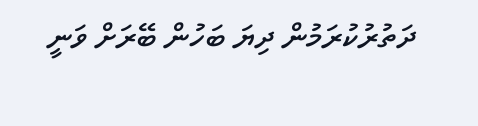ދަތުރުކުރަމުން ދިޔަ ބަހުން ބޭރަށް ވަނީ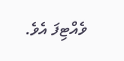ވެއްޓިފަ އެވެ.